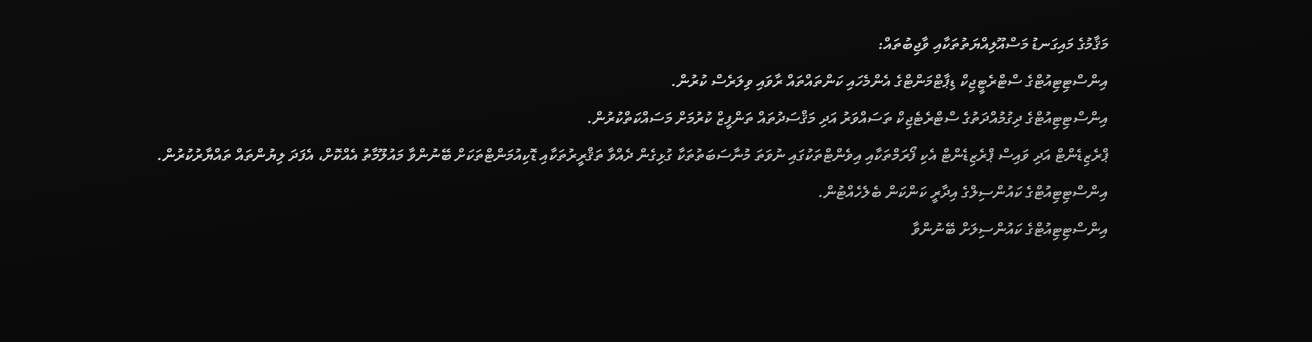މަޤާމުގެ މައިގަނޑު މަސްއޫލިއްޔަތުތަކާއި ވާޖިބުތައް:
އިންސްޓިޓިއުޓްގެ ސްޓްރެޓީޖިކް ޑިޕާޓްމަންޓްގެ އެންމެހައި ކަންތައްތައް ރާވައި ވިލަރެސް ކުރުން.
އިންސްޓިޓިއުޓްގެ ދިގުމުއްދަތުގެ ސްޓްރެޓެޖިކް ތަސައްވަރު އަދި މަޤްސަދުތައް ތަންފީޒް ކުރުމަށް މަސައްކަތްކުރުން.
ޕްރެޒިޑެންޓް އަދި ވައިސް ޕްރެޒިޑެންޓް އެކި ފޯރަމްތަކާއި އިވެންޓްތަކުގައި ނުވަތަ މުނާސަބަތުތަކާ ގުޅިގެން ދެއްވާ ތަޤްރީރުތަކާއި ޑޮކިއުމަންޓްތަކަށް ބޭނުންވާ މައުލޫމާތު އެއްކޮށް، އެފަދަ ލިޔުންތައް ތައްޔާރުކުރުން.
އިންސްޓިޓިއުޓްގެ ކައުންސިލްގެ އިދާރީ ކަންކަން ބެލެހެއްޓުން.
އިންސްޓިޓިއުޓްގެ ކައުންސިލަށް ބޭނުންވާ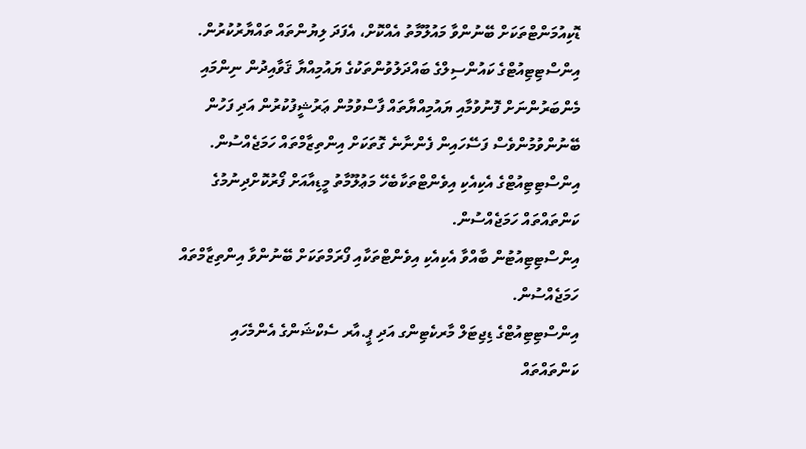ޑޮކިއުމަންޓްތަކަށް ބޭނުންވާ މައުލޫމާތު އެއްކޮށް، އެފަދަ ލިޔުންތައް ތައްޔާރުކުރުން.
އިންސްޓިޓިއުޓްގެ ކައުންސިލްގެ ބައްދަލުވުންތަކުގެ ޔައުމިއްޔާ ޤަވާއިދުން ނިންމައި މެންބަރުންނަށް ފޮނުވުމާއި ޔައުމިއްޔާތައް ފާސްވުމުން ޢަރުޝީފުކުރުން އަދި ފަހުން ބޭނުންވުމުންވެސް ފަސޭހައިން ފެންނާނެ ގޮތަކަށް އިންތިޒާމްތައް ހަމަޖެއްސުން.
އިންސްޓިޓިއުޓްގެ އެކިއެކި އިވެންޓްތަކާބެހޭ މަޢުލޫމާތު މީޑިއާއަށް ފޯރުކޮށްދިނުމުގެ ކަންތައްތައް ހަމަޖެއްސުން.
އިންސްޓިޓިއުޓުން ބާއްވާ އެކިއެކި އިވެންޓްތަކާއި ފޯރަމްތަކަށް ބޭނުންވާ އިންތިޒާމްތައް ހަމަޖެއްސުން.
އިންސްޓިޓިއުޓްގެ ޑިޖިޓަލް މާރކެޓިންގ އަދި ޕީ.އާރ ސެކްޝަންގެ އެންމެހައި ކަންތައްތައް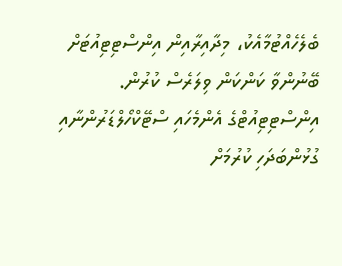ބެލެހެއްޓުމާއެކު، މިދާއިރާއިން އިންސްޓިޓިއުޓަށް ބޭނުންވާ ކަންކަން ވިލަރެސް ކުރުން.
އިންސްޓިޓިއުޓްގެ އެންމެހައި ސްޓޭކްހޯލްޑަރުންނާއި ގުޅުންބަދަހި ކުރުމަށް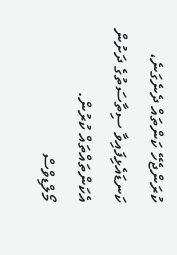ކުރަންޖެހޭ ކަންތައް ދެނެގަނެ، ކަނޑައެޅިފައިވާ ސިތާސަތުގެ ދަށުން އެކަންތައްތައް ކުރުން.
މޯލްޑިވްސް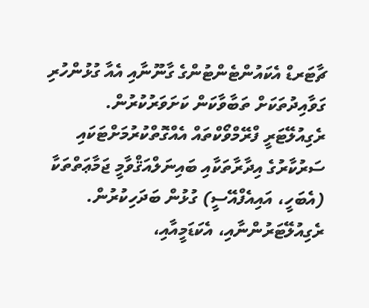ޗާޓަރޑް އެކައުންޓެންޓުންގެ ގާނޫނާއި އެއާ ގުޅުންހުރި ގަވާއިދުތަކަށް ތަބާވާކަން ކަށަވަރުކުރުން.
ރެގިއުލޭޓަރީ ފްރޭމްވޯކްތައް އެއްގޮތްކުރުމަށްޓަކައި ސަރުކާރުގެ އިދާރާތަކާއި ބައިނަލްއަޤްވާމީ ޖަމާޢަތްތަކާ (އެބަހީ، އައިއެފްއޭސީ) ގުޅުން ބަދަހިކުރުން.
ރެގިއުލޭޓަރުންނާއި، އެކަޑަމީއާއި،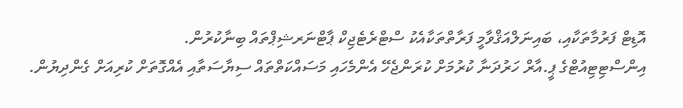އޮޑިޓް ފަރުމާތަކާއި، ބައިނަލްއަޤްވާމީ ފަރާތްތަކާއެކު ސްޓްރެޓެޖިކް ޕާޓްނަރޝިޕްތައް ބިނާކުރުން.
އިންސްޓިޓިއުޓްގެ ޕީ.އާރް ހަރުދަނާ ކުރުމަށް ކުރަންޖެހޭ އެންމެހައި މަސައްކަތްތައް ސިޔާސަތާއި އެއްގޮތަށް ކުރިއަށް ގެންދިޔުން.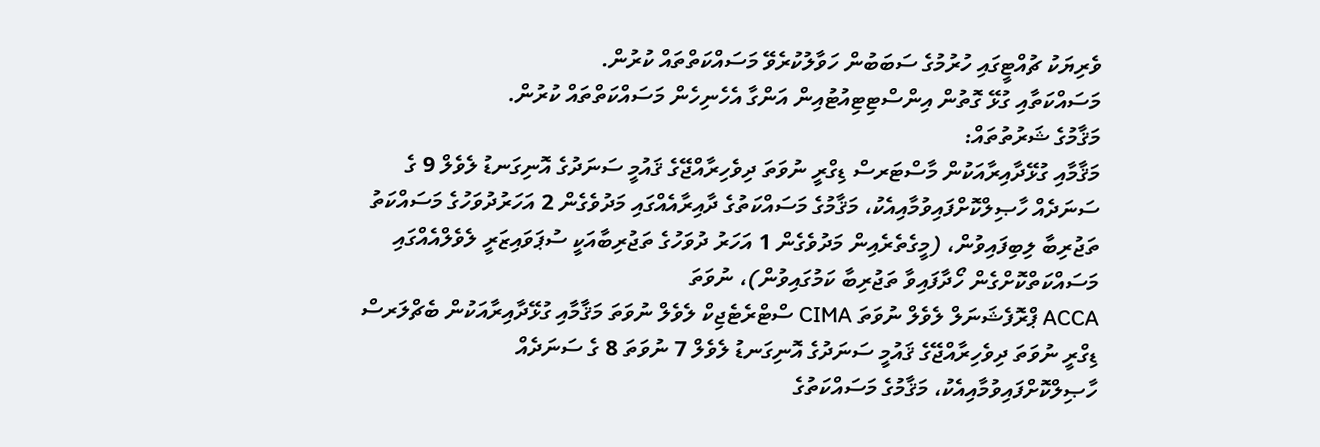ވެރިޔަކު ޗުއްޓީގައި ހުރުމުގެ ސަބަބުން ހަވާލުކުރެވޭ މަސައްކަތްތައް ކުރުން.
މަސައްކަތާއި ގުޅޭ ގޮތުން އިންސްޓިޓިއުޓުއިން އަންގާ އެހެނިހެން މަސައްކަތްތައް ކުރުން.
މަޤާމުގެ ޝަރުތުތައް:
މަޤާމާއި ގުޅޭދާއިރާއަކުން މާސްޓަރސް ޑިގްރީ ނުވަތަ ދިވެހިރާއްޖޭގެ ޤައުމީ ސަނަދުގެ އޮނިގަނޑު ލެވެލް 9 ގެ ސަނަދެއް ހާޞިލްކޮށްފައިވުމާއިއެކު، މަޤާމުގެ މަސައްކަތުގެ ދާއިރާއެއްގައި މަދުވެގެން 2 އަހަރުދުވަހުގެ މަސައްކަތު ތަޖުރިބާ ލިބިފައިވުން، (މީގެތެރެއިން މަދުވެގެން 1 އަހަރު ދުވަހުގެ ތަޖުރިބާއަކީ ސުޕަވައިޒަރީ ލެވެލްއެއްގައި މަސައްކަތްކޮށްގެން ހޯދާފައިވާ ތަޖުރިބާ ކަމުގައިވުން)، ނުވަތަ
ACCA ޕްރޮފެޝަނަލް ލެވެލް ނުވަތަ CIMA ސްޓްރެޓެޖިކް ލެވެލް ނުވަތަ މަޤާމާއި ގުޅޭދާއިރާއަކުން ބެޗްލަރސް ޑިގްރީ ނުވަތަ ދިވެހިރާއްޖޭގެ ޤައުމީ ސަނަދުގެ އޮނިގަނޑު ލެވެލް 7 ނުވަތަ 8 ގެ ސަނަދެއް ހާޞިލްކޮށްފައިވުމާއިއެކު، މަޤާމުގެ މަސައްކަތުގެ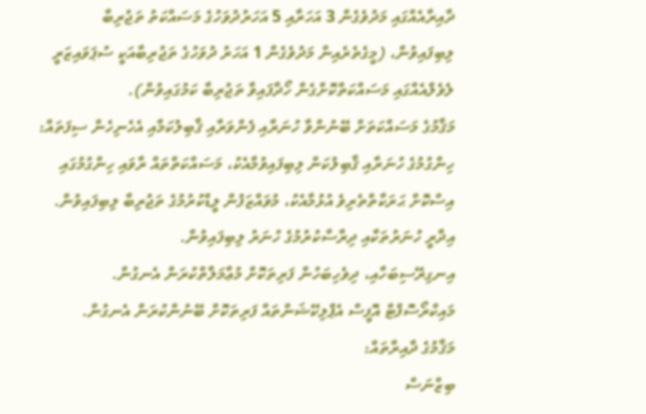ދާއިރާއެއްގައި މަދުވެގެން 3 އަހަރާއި 5 އަހަރުދުވަހުގެ މަސައްކަތު ތަޖުރިބާ ލިބިފައިވުން، (މީގެތެރެއިން މަދުވެގެން 1 އަހަރު ދުވަހުގެ ތަޖުރިބާއަކީ ސުޕަވައިޒަރީ ލެވެލްއެއްގައި މަސައްކަތްކޮށްގެން ހޯދާފައިވާ ތަޖުރިބާ ކަމުގައިވުން).
މަޤާމުގެ މަސައްކަތަށް ބޭނުންވާ ހުނަރާއި ފެންވަރާއި ޤާބިލުކަމާއި އެހެނިހެން ސިފަތައް:
ހިންގުމުގެ ހުނަރާއި ޤާބިލުކަން ލިބިފައިވުމާއެކު، މަސައްކަތްތައް ރާވައި ހިންގުމުގައި އިސްކޮށް ޙަރަކާތްތެރިވެ އުޅުމާއެކު، މުވައްޒަފުން ލީޑްކުރުމުގެ ތަޖުރިބާ ލިބިފައިވުން.
އިދާރީ ހުނަރުތަކާއި ދިރާސާކުރުމުގެ ހުނަރު ލިބިފައިވުން.
އިނގިރޭސިބަހާއި، ދިވެހިބަހުން ފަރިތަކޮށް މުޢާމަލާތްކުރަން އެނގުން.
މައިކްރޯސޮފްޓް އޮފީސް އެޕްލިކޭޝަންތައް ފަރިތަކޮށް ބޭނުންކުރަން އެނގުން.
މަޤާމުގެ ދާއިރާތައް:
ބިޒްނަސް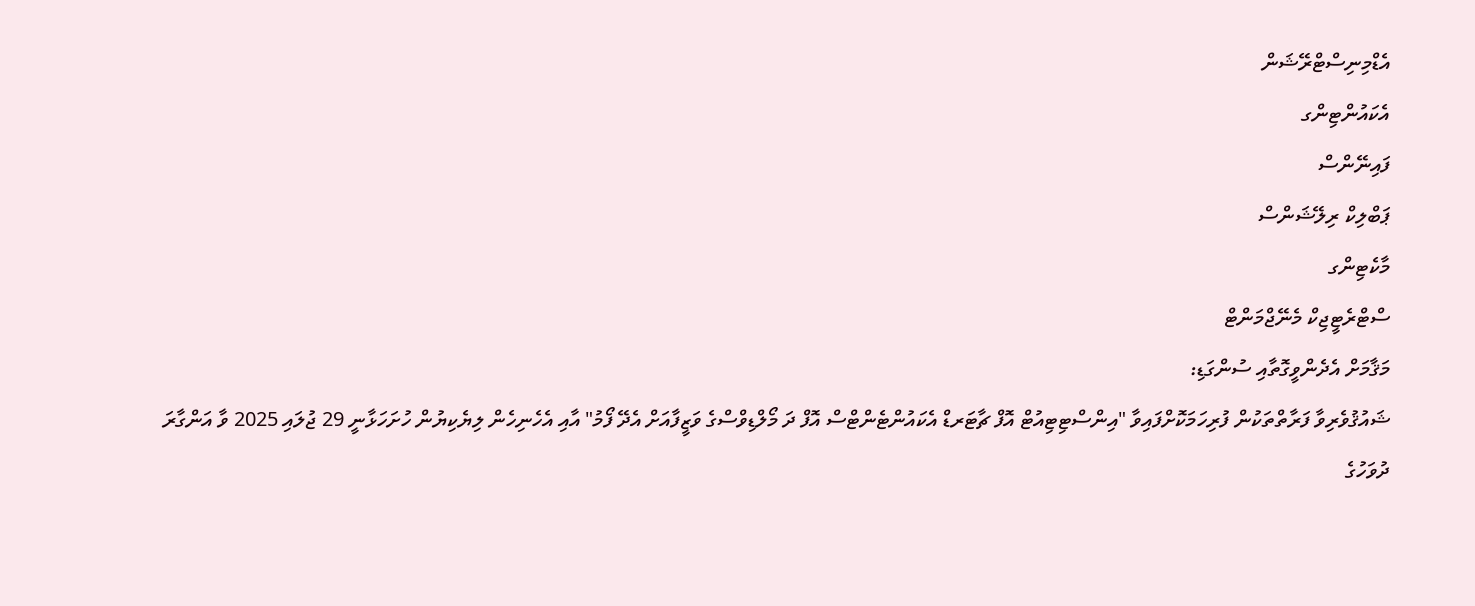އެޑްމިނިސްޓްރޭޝަން
އެކައުންޓިންގ
ފައިނޭންސް
ޕަބްލިކް ރިލޭޝަންސް
މާކެޓިންގ
ސްޓްރެޓީޖިކް މެނޭޖްމަންޓް
މަޤާމަށް އެދެންވީގޮތާއި ސުންގަޑި:
ޝައުޤުވެރިވާ ފަރާތްތަކުން ފުރިހަމަކޮށްފައިވާ "އިންސްޓިޓިއުޓް އޮފް ޗާޓަރޑް އެކައުންޓެންޓްސް އޮފް ދަ މޯލްޑިވްސްގެ ވަޒީފާއަށް އެދޭ ފޯމު" އާއި އެހެނިހެން ލިޔެކިޔުން ހުށަހަޅާނީ 29 ޖުލައި 2025 ވާ އަންގާރަ ދުވަހުގެ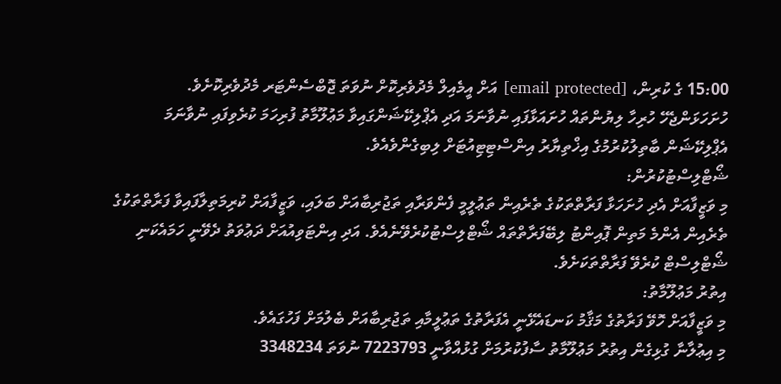15:00 ގެ ކުރިން، [email protected] އަށް އީމެއިލް މެދުވެރިކޮށް ނުވަތަ ޖޮބްސެންޓަރ މެދުވެރިކޮށެވެ.
ހުށަހަޅަންޖެހޭ ހުރިހާ ލިޔުންތައް ހުށައަޅާފައި ނުވާނަމަ އަދި އެޕްލިކޭޝަންގައިވާ މަޢުލޫމާތު ފުރިހަމަ ކުރެވިފައި ނުވާނަމަ އެޕްލިކޭޝަން ބާތިލުކުރުމުގެ އިޚްތިޔާރު އިންސްޓިޓިއުޓަށް ލިބިގެންވެއެވެ.
ޝޯޓްލިސްޓުކުރުން:
މި ވަޒީފާއަށް އެދި ހުށަހަޅާ ފަރާތްތަކުގެ ތެރެއިން ތަޢުލީމީ ފެންވަރާއި ތަޖުރިބާއަށް ބަލައި، ވަޒީފާއަށް ކުރިމަތިލާފައިވާ ފަރާތްތަކުގެ ތެރެއިން އެންމެ މަތިން ޕޮއިންޓު ލިބޭފަރާތްތައް ޝޯޓްލިސްޓުކުރެވޭނެއެވެ. އަދި އިންޓަވިއުއަށް ދަޢުވަތު ދެވޭނީ ހަމައެކަނި ޝޯޓްލިސްޓް ކުރެވޭ ފަރާތްތަކަށެވެ.
އިތުރު މަޢުލޫމާތު:
މި ވަޒީފާއަށް ހޮވޭ ފަރާތުގެ މަޤާމު ކަނޑައެޅޭނީ އެފަރާތުގެ ތަޢުލީމާއި ތަޖުރިބާއަށް ބެލުމަށް ފަހުގައެވެ.
މި އިޢުލާނާ ގުޅިގެން އިތުރު މަޢުލޫމާތު ސާފުކުރުމަށް ގުޅުއްވާނީ 7223793 ނުވަތަ 3348234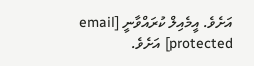އަށެވެ. އީމެއިލް ކުރައްވާނީ [email protected] އަށެވެ.